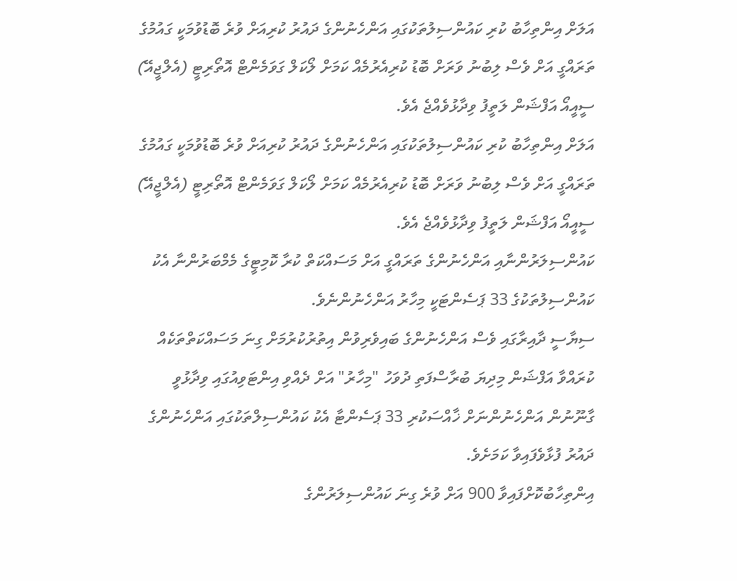އަލަށް އިންތިހާބު ކުރި ކައުންސިލުތަކުގައި އަންހެނުންގެ ދައުރު ކުރިއަށް ވުރެ ބޮޑުވުމަކީ ގައުމުގެ ތަރައްގީ އަށް ވެސް ލިބުނު ވަރަށް ބޮޑު ކުރިއެރުމެއް ކަމަށް ލޯކަލް ގަވަމެންޓް އޮތޯރިޓީ (އެލްޖީއޭ) ސީއީއޯ އަފްޝަން ލަތީފު ވިދާޅުވެއްޖެ އެވެ.
އަލަށް އިންތިހާބު ކުރި ކައުންސިލުތަކުގައި އަންހެނުންގެ ދައުރު ކުރިއަށް ވުރެ ބޮޑުވުމަކީ ގައުމުގެ ތަރައްގީ އަށް ވެސް ލިބުނު ވަރަށް ބޮޑު ކުރިއެރުމެއް ކަމަށް ލޯކަލް ގަވަމެންޓް އޮތޯރިޓީ (އެލްޖީއޭ) ސީއީއޯ އަފްޝަން ލަތީފު ވިދާޅުވެއްޖެ އެވެ.
ކައުންސިލަރުންނާއި އަންހެނުންގެ ތަރައްގީ އަށް މަސައްކަތް ކުރާ ކޮމިޓީގެ މެމްބަރުންނާ އެކު ކައުންސިލުތަކުގެ 33 ޕަސެންޓަކީ މިހާރު އަންހެނުންނެވެ.
ސިޔާސީ ދާއިރާގައި ވެސް އަންހެނުންގެ ބައިވެރިވުން އިތުރުކުރުމަށް ގިނަ މަސައްކަތްތަކެއް ކުރައްވާ އަފްޝަން މިދިޔަ ބުރާސްފަތި ދުވަހު "މިހާރު" އަށް ދެއްވި އިންޓަވިއުގައި ވިދާޅުވީ ގާނޫނުން އަންހެނުންނަށް ޚާއްސަކުރި 33 ޕަސެންޓާ އެކު ކައުންސިލްތަކުގައި އަންހެނުންގެ ދައުރު ފުޅާވެފައިވާ ކަމަށެވެ.
އިންތިހާބުކޮށްފައިވާ 900 އަށް ވުރެ ގިނަ ކައުންސިލަރުންގެ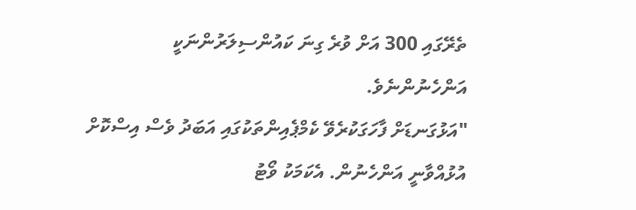ތެރޭގައި 300 އަށް ވުރެ ގިނަ ކައުންސިލަރުންނަކީ އަންހެނުންނެވެ.
"އަޅުގަނޑަށް ފާހަގަކުރެވޭ ކެމްޕެއިންތަކުގައި އަބަދު ވެސް އިސްކޮށް އުޅުއްވާނީ އަންހެނުން. އެކަމަކު ވޯޓު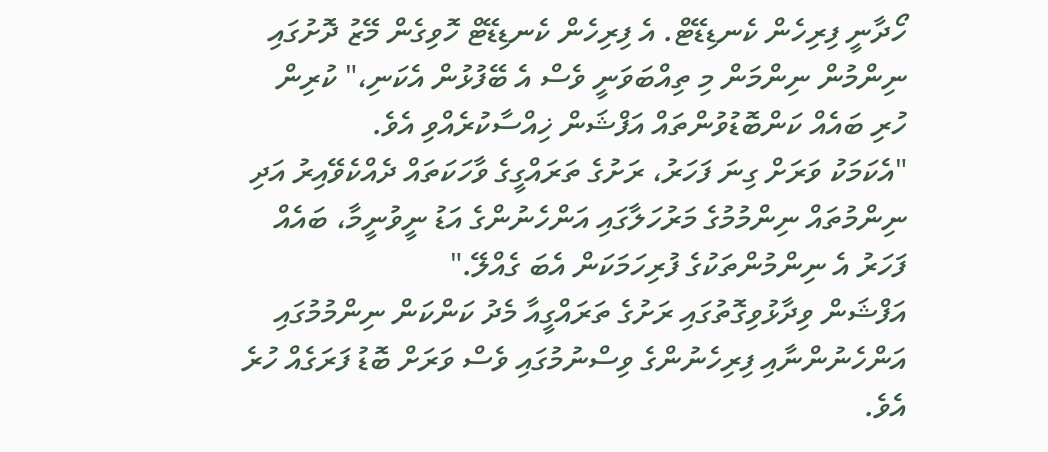ހޯދާނީ ފިރިހެން ކެނޑިޑޭޓް. އެ ފިރިހެން ކެނޑިޑޭޓް ހޮވިގެން މޭޒު ދޮށުގައި ނިންމުން ނިންމަން މި ތިއްބަވަނީ ވެސް އެ ބޭފުޅުން އެކަނި،" ކުރިން ހުރި ބައެއް ކަންބޮޑުވުންތައް އަފްޝަން ޚިއްސާކުރެއްވި އެވެ.
"އެކަމަކު ވަރަށް ގިނަ ފަހަރު، ރަށުގެ ތަރައްގީގެ ވާހަކަތައް ދެއްކެވޭއިރު އަދި ނިންމުތައް ނިންމުމުގެ މަރުހަލާގައި އަންހެނުންގެ އަޑު ނީވުނީމާ، ބައެއް ފަހަރު އެ ނިންމުންތަކުގެ ފުރިހަމަކަން އެބަ ގެއްލޭ."
އަފްޝަން ވިދާޅުވިގޮތުގައި ރަށުގެ ތަރައްގީއާ މެދު ކަންކަން ނިންމުމުގައި އަންހެނުންނާއި ފިރިހެނުންގެ ވިސްނުމުގައި ވެސް ވަރަށް ބޮޑު ފަރަގެއް ހުރެ އެވެ.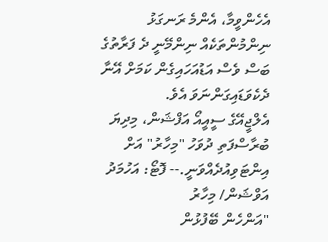އެހެންވީމާ، އެންމެ ރަނގަޅު ނިންމުންތަކެއް ނިންމޭނީ ދެ ފަރާތުގެ ބަސް ވެސް އަޑުއަހައިގެން ކަމަށް އޭނާ ދެކެވަޑައިގަންނަވަ އެވެ.
އެލްޖީއޭގެ ސީއީއޯ އަފްޝަން، މިދިޔަ ބުރާސްފަތި ދުވަހު "މިހާރު" އަށް އިންޓަވިއުދެއްވަނީ.-- ފޮޓޯ: އަހުމަދު އަވްޝަން/ މިހާރު
"އަންހެން ބޭފުޅުން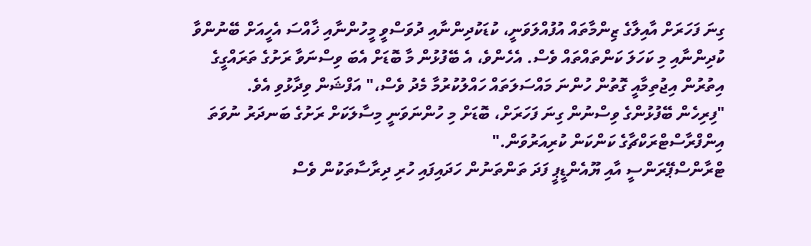ގިނަ ފަހަރަށް އާއިލާގެ ޒިންމާތައް އުފުއްލަވަނީ، ކުޑަކުދިންނާއި ދުވަސްވީ މީހުންނާއި ޚާއްސަ އެހީއަށް ބޭނުންވާ ކުދިންނާއި މި ކަހަލަ ކަންތައްތައް ވެސް. އެހެންވެ، އެ ބޭފުޅުން މާ ބޮޑަށް އެބަ ވިސްނަވާ ރަށުގެ ތަރައްގީގެ އިތުރުން އިޖުތިމާއީ ގޮތުން ހުންނަ މައްސަލަތައް ހައްލުކުރުމާ މެދު ވެސް،" އަފްޝަން ވިދާޅުވި އެވެ.
"ފިރިހެން ބޭފުޅުންގެ ވިސްނުން ގިނަ ފަހަރަށް، ބޮޑަށް މި ހުންނަވަނީ މިސާލަކަށް ރަށުގެ ބަނދަރު ނުވަތަ އިންފްރާސްޓްރަކްޗާގެ ކަންކަން ކުރިއަރުވަން."
ޓްރާންސްޕޭރަންސީ އާއި ޔޫއެންޑީޕީ ފަދަ ތަންތަނުން ހަދައިފައި ހުރި ދިރާސާތަކުން ވެސް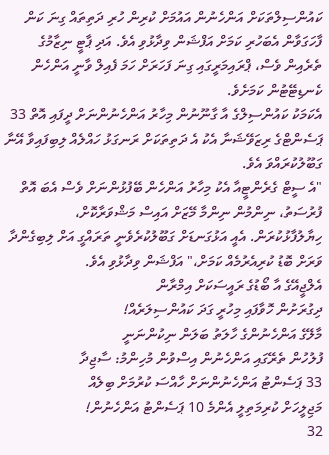ކައުންސިލްތަކަށް އަންހެނުން އައުމަށް ކުރިން ހުރި ދަތިތައް ގިނަ ކަން ފާހަގަވާން އެބަހުރި ކަމަށް އަފްޝަން ވިދާޅުވި އެވެ. އަދި ޕާޓީ ނިޒާމުގެ ތެރެއިން ވެސް، ޕްރައިމަރީގައި ގިނަ ފަހަރަށް ހަމަ ފެއިލް ވާނީ އަންހެން ކެނޑިޓޭޓުން ކަމަށެވެ.
އެކަމަކު ކައުންސިލްގެ އާ ގާނޫނުން މިހާރު އަންހެނުންނަށް ދީފައި އޮތް 33 ޕަސެންޓްގެ ރިޒަވޭޝަނާ އެކު އެ ދަތިތަކަށް ރަނގަޅު ހައްލެއް ލިބިފައިވާ އޭނާ ގަބޫލުކުރައްވަ އެވެ.
"އެ ސީޓް ގެރެންޓީއާ އެކު މިހާރު އަންހެން ބޭފުޅުންނަށް ވެސް އެބަ އޮތް ފުރުސަތު، ނިންމުން ނިންމާ މޭޒަށް އައިސް މަޝްވަރާކޮށް، ހިޔާލުފާޅުކުރަން. އެއީ އަޅުގަނޑަށް ގަބޫލުކުރެވެނީ ތަރައްގީ އަށް ލިބިގެންދާ ވަރަށް ބޮޑު ކުރިއެރުމެއް ކަމަށް،" އަފްޝަން ވިދާޅުވި އެވެ.
އެލްޖީއޭގެ އާ ބޯޑުގެ ރައީސަކަށް އިމްރާން
ދިގުރަށުން ހޮވާފައި މިހުރީ ގަދަ ކައުންސިލަރެއް!
މާލޭގެ އަންހެނުންގެ ހާލަތު ބަލަން ނިކުންނަނީ
ފުލުހުން ތެރޭގައި އަންހެނުން އިސްވުން މުހިންމު: ސާޖިދާ
33 ޕަސެންޓު އަންހެނުންނަށް ހާއްސަ ކުރުމަށް ބިލެއް
މަޖިލީހަށް ކުރިމަތިލީ އެންމެ 10 ޕަސެންޓު އަންހެނުން!
32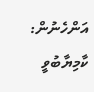އަންހެނުން: ކާމިޔާބުވީ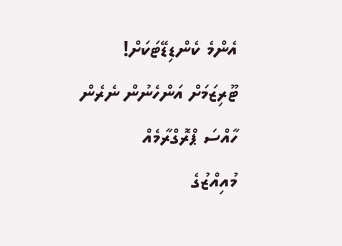އެންމެ ކެންޑިޑޭޓަކަށް!
ޓޫރިޒަމަށް އަންހެނުން ނެރެން ހާއްސަ ޕްރޮގްރާމެއް
މުއިއްޒުގެ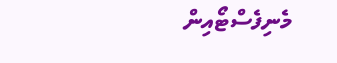މެނިފެސްޓޯއިން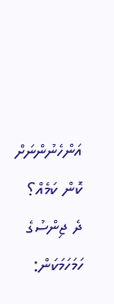އަންހެނުންނަށް ކޮން ކަމެއް؟
ދެ ޖިންސުގެ ހަމަހަމަކަން: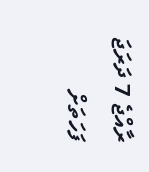ރާއްޖެ 7 ދަރަޖަ ފަހަތަށް